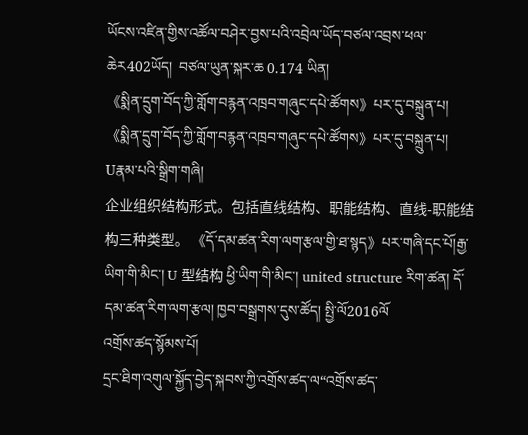ཡོངས་འཛིན་གྱིས་འཚོལ་བཤེར་བྱས་པའི་འབྲེལ་ཡོད་བཙལ་འབྲས་ཕལ་ཆེར402ཡོད།  བཙལ་ཡུན་སྐར་ཆ 0.174 ཡིན།
《སྨིན་དྲུག་བོད་ཀྱི་གློག་བརྙན་འཁྲབ་གཞུང་དཔེ་ཚོགས》པར་དུ་བསྐྲུན་པ།
《སྨིན་དྲུག་བོད་ཀྱི་གློག་བརྙན་འཁྲབ་གཞུང་དཔེ་ཚོགས》པར་དུ་བསྐྲུན་པ།
Uརྣམ་པའི་སྒྲིག་གཞི།
企业组织结构形式。包括直线结构、职能结构、直线-职能结构三种类型。 《དོ་དམ་ཚན་རིག་ལག་རྩལ་གྱི་ཐ་སྙད》པར་གཞི་དང་པོ།རྒྱ་ཡིག་གི་མིང་། U 型结构 ཕྱི་ཡིག་གི་མིང་། united structure རིག་ཚན། དོ་དམ་ཚན་རིག་ལག་རྩལ། ཁྱབ་བསྒྲགས་དུས་ཚོད། སྤྱི་ལོ2016ལོ
འགྲོས་ཚད་སྙོམས་པོ།
དྲང་ཐིག་འགུལ་སྐྱོད་བྱེད་སྐབས་ཀྱི་འགྲོས་ཚད་ལ“འགྲོས་ཚད་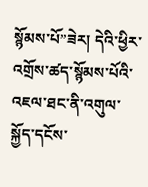སྙོམས་པོ”ཟེར། དེའི་ཕྱིར་འགྲོས་ཚད་སྙོམས་པོའི་འཇལ་ཐང་ནི་འགུལ་སྐྱོད་དངོས་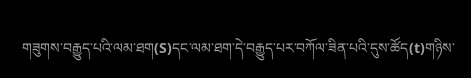གཟུགས་བརྒྱུད་པའི་ལམ་ཐག(S)དང་ལམ་ཐག་དེ་བརྒྱུད་པར་བཀོལ་ཟིན་པའི་དུས་ཚོད(t)གཉིས་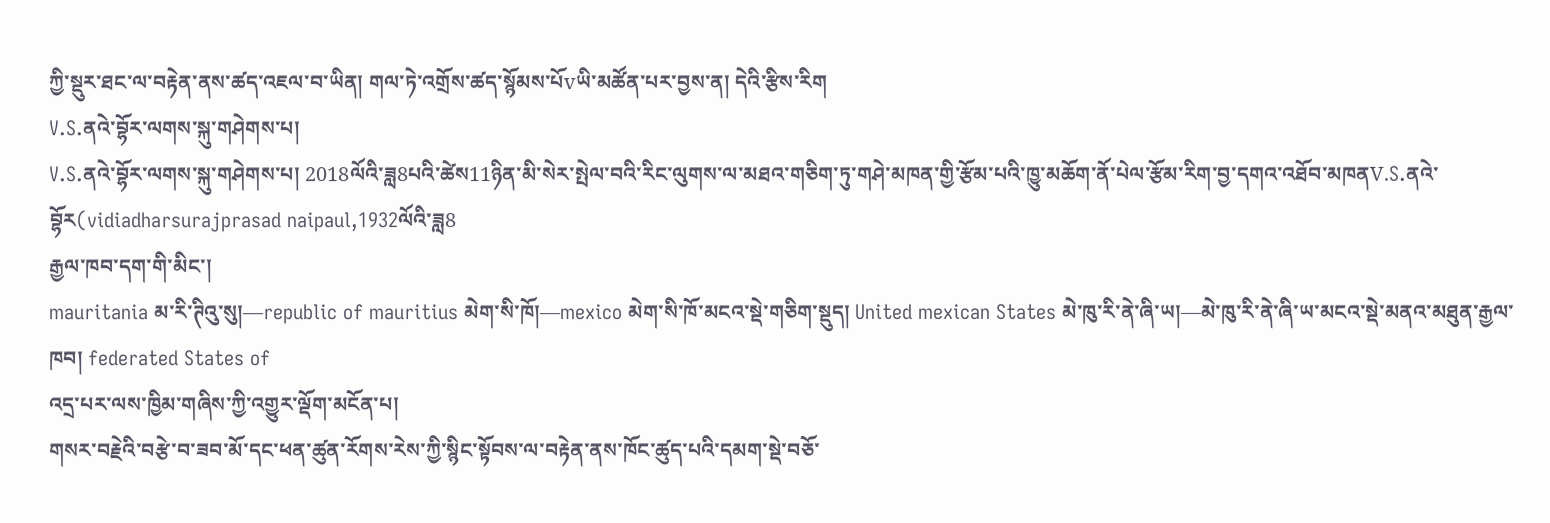ཀྱི་སྡུར་ཐང་ལ་བརྟེན་ནས་ཚད་འཇལ་བ་ཡིན། གལ་ཏེ་འགྲོས་ཚད་སྙོམས་པོvཡི་མཚོན་པར་བྱས་ན། དེའི་རྩིས་རིག
V.S.ནའེ་བྷོར་ལགས་སྐུ་གཤེགས་པ།
V.S.ནའེ་བྷོར་ལགས་སྐུ་གཤེགས་པ། 2018ལོའི་ཟླ8པའི་ཚེས11ཉིན་མི་སེར་སྤེལ་བའི་རིང་ལུགས་ལ་མཐའ་གཅིག་ཏུ་གཤེ་མཁན་གྱི་རྩོམ་པའི་ཁྱུ་མཆོག་ནོ་པེལ་རྩོམ་རིག་བྱ་དགའ་འཐོབ་མཁནV.S.ནའེ་བྷོར(vidiadharsurajprasad naipaul,1932ལོའི་ཟླ8
རྒྱལ་ཁབ་དག་གི་མིང་།
mauritania མ་རི་ཊིའུ་སུ།—republic of mauritius མེག་སི་ཁོ།—mexico མེག་སི་ཁོ་མངའ་སྡེ་གཅིག་སྡུད། United mexican States མེ་ཁུ་རི་ནེ་ཞི་ཡ།—མེ་ཁུ་རི་ནེ་ཞི་ཡ་མངའ་སྡེ་མནའ་མཐུན་རྒྱལ་ཁབ། federated States of
འདྲ་པར་ལས་ཁྱིམ་གཞིས་ཀྱི་འགྱུར་ལྡོག་མངོན་པ།
གསར་བརྗེའི་བརྩེ་བ་ཟབ་མོ་དང་ཕན་ཚུན་རོགས་རེས་ཀྱི་སྙིང་སྟོབས་ལ་བརྟེན་ནས་ཁོང་ཚུད་པའི་དམག་སྡེ་བཅོ་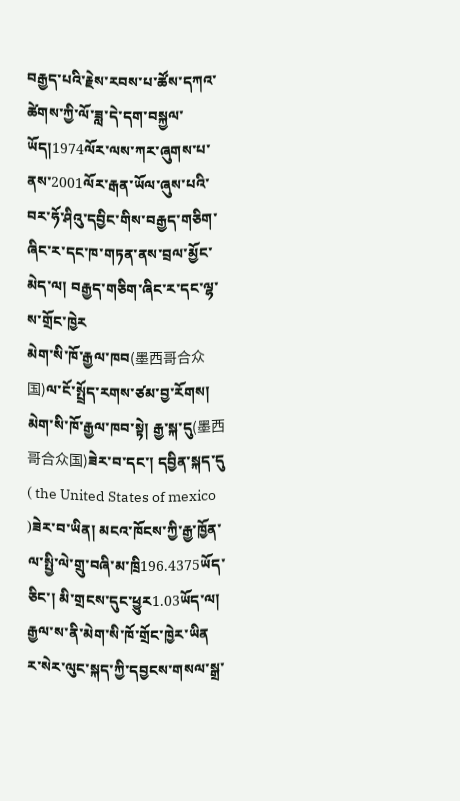བརྒྱད་པའི་རྗེས་རབས་པ་ཚོས་དཀའ་ཚེགས་ཀྱི་ལོ་ཟླ་དེ་དག་བསྐྱལ་ཡོད།1974ལོར་ལས་ཀར་ཞུགས་པ་ནས་2001ལོར་རྒན་ཡོལ་ཞུས་པའི་བར་ཧོ་ཤིའུ་དབྱིང་གིས་བརྒྱད་གཅིག་ཞིང་ར་དང་ཁ་གཏན་ནས་བྲལ་མྱོང་མེད་ལ། བརྒྱད་གཅིག་ཞིང་ར་དང་ལྷ་ས་གྲོང་ཁྱེར
མེག་སི་ཁོ་རྒྱལ་ཁབ(墨西哥合众国)ལ་ངོ་སྤྲོད་རགས་ཙམ་བྱ་རོགས།
མེག་སི་ཁོ་རྒྱལ་ཁབ་སྟེ། རྒྱ་སྐ་དུ(墨西哥合众国)ཟེར་བ་དང་། དབྱིན་སྐད་དུ ( the United States of mexico )ཟེར་བ་ཡིན། མངའ་ཁོངས་ཀྱི་རྒྱ་ཁྱོན་ལ་སྤྱི་ལེ་གྲུ་བཞི་མ་ཁྲི196.4375ཡོད་ཅིང་། མི་གྲངས་དུང་ཕྱུར1.03ཡོད་ལ། རྒྱལ་ས་ནི་མེག་སི་ཁོ་གྲོང་ཁྱེར་ཡིན
ར་སེར་ལུང་སྐད་ཀྱི་དབྱངས་གསལ་སྒྲ་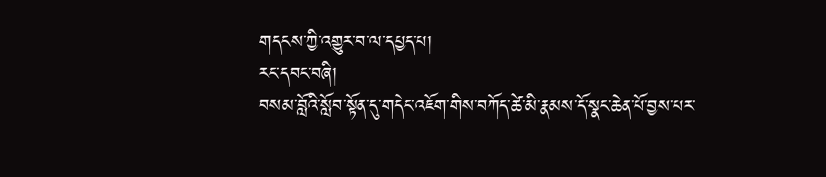གདངས་ཀྱི་འགྱུར་བ་ལ་དཔྱད་པ།
རང་དབང་བཞི།
བསམ་བློའི་སློབ་སྟོན་དུ་གདེང་འཇོག་གིས་བཀོད་ཚེ་མི་རྣམས་དོ་སྣང་ཆེན་པོ་བྱས་པར་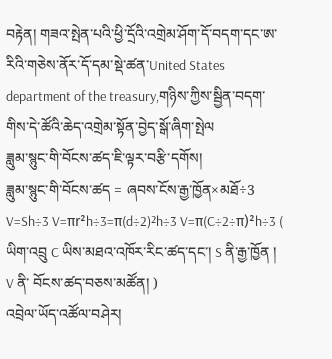བརྟེན། གཟའ་སྤེན་པའི་ཕྱི་དྲོའི་འགྲེམ་ཤོག་དོ་བདག་དང་ཨ་རིའི་གཅེས་ནོར་དོ་དམ་སྡེ་ཚན་United States department of the treasury,གཉིས་ཀྱིས་སྦྱིན་བདག་གིས་དེ་ཚོའི་ཆེད་འགྲེམ་སྟོན་བྱེད་སྒོ་ཞིག་སྤེལ
ཟླུམ་སྙུང་གི་བོངས་ཚད་ཇི་ལྟར་བརྩི་དགོས།
ཟླུམ་སྙུང་གི་བོངས་ཚད = ཞབས་ངོས་རྒྱ་ཁྱོན×མཐོ÷3 V=Sh÷3 V=πr²h÷3=π(d÷2)²h÷3 V=π(C÷2÷π)²h÷3 ( ཡིག་འབྲུ C ཡིས་མཐའ་འཁོར་རིང་ཚད་དང་། S ནི་རྒྱ་ཁྱོན ། V ནི་ བོངས་ཚད་བཅས་མཚོན། )
འབྲེལ་ཡོད་འཚོལ་བཤེར།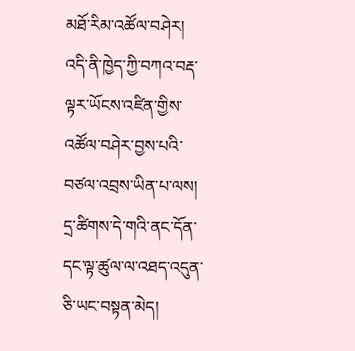མཐོ་རིམ་འཚོལ་བཤེར།
འདི་ནི་ཁྱེད་ཀྱི་བཀའ་བརྡ་ལྟར་ཡོངས་འཛིན་གྱིས་འཚོལ་བཤེར་བྱས་པའི་བཙལ་འབྲས་ཡིན་པ་ལས། དྲ་ཚིགས་དེ་གའི་ནང་དོན་དང་ལྟ་ཚུལ་ལ་འཐད་འདུན་ཅི་ཡང་བསྟན་མེད།